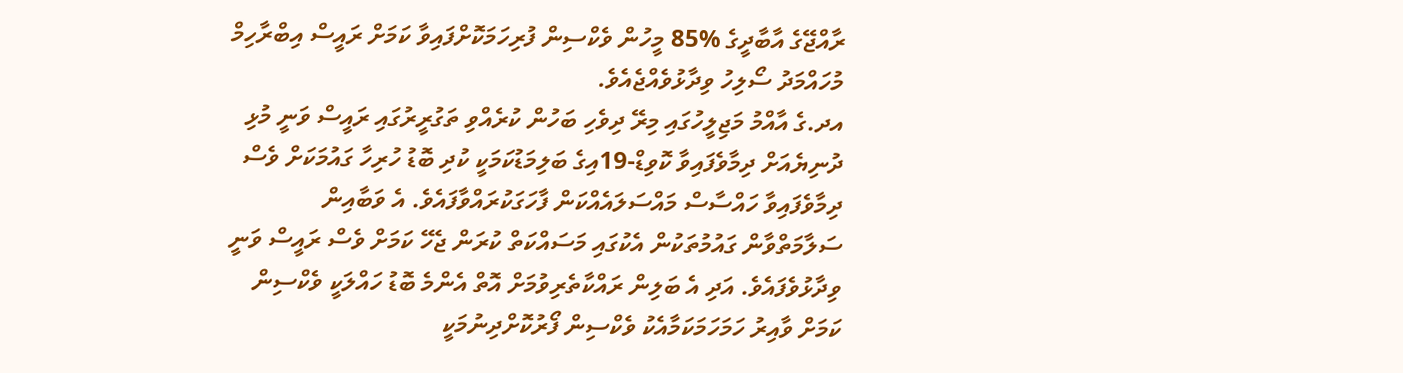ރާއްޖޭގެ އާބާދީގެ %85 މީހުން ވެކްސިން ފުރިހަމަކޮށްފައިވާ ކަމަށް ރައީސް އިބްރާހިމް މުހައްމަދު ސޯލިހު ވިދާޅުވެއްޖެއެވެ.
އދ.ގެ އާއްމު މަޖިލީހުގައި މިރޭ ދިވެހި ބަހުން ކުރެއްވި ތަގުރީރުގައި ރައީސް ވަނީ މުޅި ދުނިޔެއަށް ދިމާވެފައިވާ ކޮވިޑް-19އިގެ ބަލިމަޑުކަމަކީ ކުދި ބޮޑު ހުރިހާ ގައުމަކަށް ވެސް ދިމާވެފައިވާ ހައްސާސް މައްސަލައެއްކަން ފާހަގަކުރައްވާފައެވެ. އެ ވަބާއިން ސަލާމަތްވާން ގައުމުތަކުން އެކުގައި މަސައްކަތް ކުރަން ޖެހޭ ކަމަށް ވެސް ރައީސް ވަނީ ވިދާޅުވެފައެވެ. އަދި އެ ބަލިން ރައްކާތެރިވުމަށް އޮތް އެންމެ ބޮޑު ހައްލަކީ ވެކްސިން ކަމަށް ވާއިރު ހަމަހަމަކަމާއެކު ވެކްސިން ފޯރުކޮށްދިނުމަކީ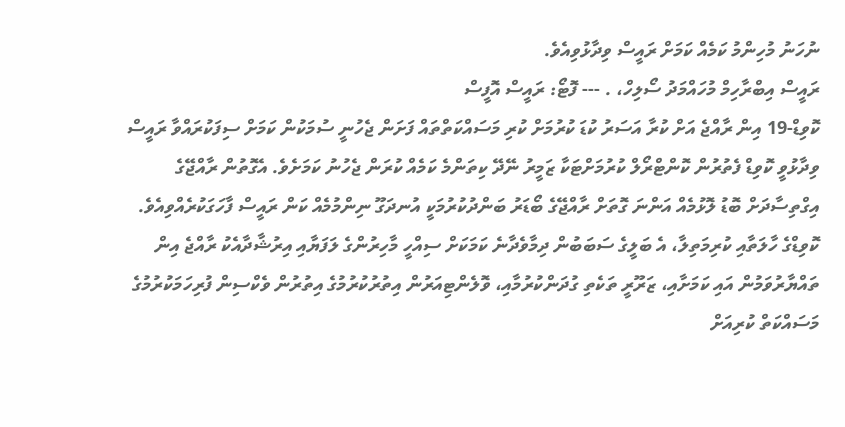ނުހަނު މުހިންމު ކަމެއް ކަމަށް ރައީސް ވިދާޅުވިއެވެ.
ރައީސް އިބްރާހިމް މުހައްމަދު ސޯލިހް، . --- ފޮޓޯ: ރައީސް އޮފީސް
ކޮވިޑް-19 އިން ރާއްޖެ އަށް ކުރާ އަސަރު ކުޑަ ކުރުމަށް ކުރި މަސައްކަތްތައް ފަށަން ޖެހުނީ ސުމަކުން ކަމަށް ސިފަކުރައްވާ ރައީސް ވިދާޅުވީ ކޮވިޑް ފެތުރުން ކޮންޓްރޯލް ކުރުމަށްޓަކާ ޒަމީރު ނޭދޭ ކިތަންމެ ކަމެއް ކުރަން ޖެހުނު ކަމަށެވެ. އެގޮތުން ރާއްޖޭގެ އިގްތިސާދަށް ބޮޑު ލޮޅުމެއް އަންނަ ގޮތަށް ރާއްޖޭގެ ބޯޑަރު ބަންދުކުރުމަކީ އުނދަގޫ ނިންމުމެއް ކަން ރައީސް ފާހަގަކުރެއްވިއެވެ.
ކޮވިޑްގެ ހާލަތާއި ކުރިމަތިލާ، އެ ބަލީގެ ސަބަބުން ދިމާވެދާނެ ކަމަކަށް ސިއްހީ މާހިރުންގެ ލަފަޔާއި އިރުޝާދާއެކު ރާއްޖެ އިން ތައްޔާރުވަމުން އައި ކަމަށާއި، ޒަރޫރީ ތަކެތި ގުދަންކުރުމާއި، ވޮލެންޓިއަރުން އިތުރުކުރުމުގެ އިތުރުން ވެކްސިން ފުރިހަމަކުރުމުގެ މަސައްކަތް ކުރިއަށް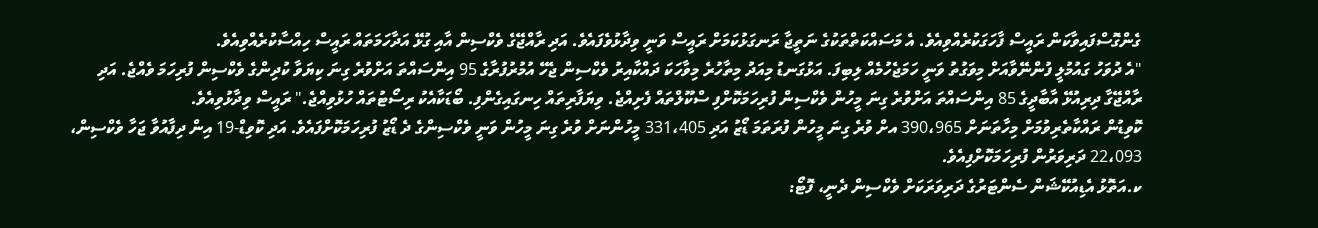ގެންގޮސްފައިވާކަން ރައީސް ފާހަގަކުރެއްވިއެވެ. އެ މަސައްކަތްތަކުގެ ނަތީޖާ ރަނގަޅުކަމަށް ރައީސް ވަނީ ވިދާޅުވެފައެވެ. އަދި ރާއްޖޭގެ ވެކްސިން އާއި ގުޅޭ އަދާހަމަތައް ރައީސް ހިއްސާކުރެއްވިއެވެ.
"އެ ދުވަހު ގައުމުލީ ފުންނޭވާއަށް މިވަގުތު ވަނީ ހަމަޖެހުމެއް ލިބިފަ. އަޅުގަނޑު މިއަދު މިތާހުރެ މިވާހަކަ ދައްކާއިރު ވެކްސިން ޖެހޭ އުމުރުފުރާގެ 95 އިންސައްތަ އަށްވުރެ ގިނަ ކިޔަވާ ކުދިންގެ ވެކްސިން ފުރިހަމަ ވެއްޖެ. އަދި ރާއްޖޭގާ ދިރިއުޅޭ އާބާދީގެ 85 އިންސައްތަ އަށްވުރެ ގިނަ މީހުން ވެކްސިން ފުރިހަމަކޮށްފި ސްކޫލްތައް ފެށިއްޖެ. ވިޔަފާރިތައް ހިނގައިގެންފި. ބޯޑަކާއެކު ރިސޯޓުތައް ހުޅުވިއްޖެ." ރައީސް ވިދާޅުވިއެވެ.
ކޮވިޑުން ރައްކާތެރިވުމަށް މިހާތަނަށް 390،965 އށް ވުރެ ގިނަ މީހުން ފުރަތަމަ ޑޯޒު އަދި 331،405 މީހުންނަށް ވުރެ ގިނަ މީހުން ވަނީ ވެކްސިންގެ ދެ ޑޯޒު ފުރިހަމަކޮށްފައެވެ. އަދި ކޮވިޑް-19 އިން ދިފާއުވާ ޖަހާ ވެކްސިން، 22،093 ދަރިވަރުން ފުރިހަމަކޮށްފިއެވެ.
ކ.އަތޮޅު އެޑިއުކޭޝަން ސެންޓަރުގެ ދަރިވަރަކަށް ވެކްސިން ދެނީ، ފޮޓޯ: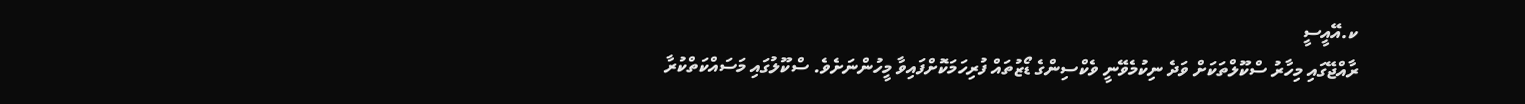ކ.އޭއީސީ
ރާއްޖޭގައި މިހާރު ސްކޫލްތަކަށް ވަދެ ނިކުމެވޭނީ ވެކްސިންގެ ޑޯޒުތައް ފުރިހަމަކޮށްފައިވާ މީހުންނަށެވެ. ސްކޫލުގައި މަސައްކަތްކުރާ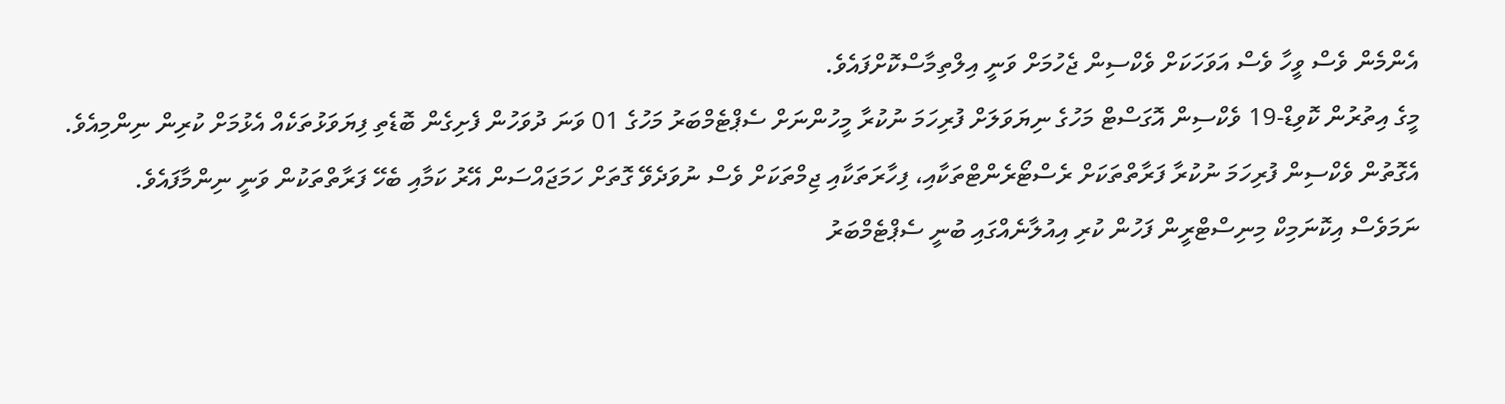އެންމެން ވެސް ވީހާ ވެސް އަވަހަކަށް ވެކްސިން ޖެހުމަށް ވަނީ އިލްތިމާސްކޮށްފައެވެ.
މީގެ އިތުރުން ކޮވިޑް-19 ވެކްސިން އޮގަސްޓް މަހުގެ ނިޔަވަލަށް ފުރިހަމަ ނުކުރާ މީހުންނަށް ސެޕްޓެމްބަރު މަހުގެ 01 ވަނަ ދުވަހުން ފެށިގެން ބޮޑެތި ފިޔަވަޅުތަކެއް އެޅުމަށް ކުރިން ނިންމިއެވެ. އެގޮތުން ވެކްސިން ފުރިހަމަ ނުކުރާ ފަރާތްތަކަށް ރެސްޓޯރެންޓްތަކާއި، ފިހާރަތަކާއި ޖިމްތަކަށް ވެސް ނުވަދެވޭ ގޮތަށް ހަމަޖައްސަން އޭރު ކަމާއި ބެހޭ ފަރާތްތަކުން ވަނީ ނިންމާފައެވެ.
ނަމަވެސް އިކޮނަމިކް މިނިސްޓްރީން ފަހުން ކުރި އިއުލާނެއްގައި ބުނީ ސެޕްޓެމްބަރު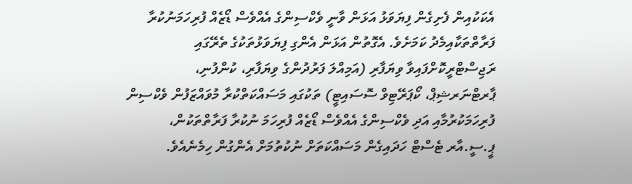އެކަކުއިން ފެށިގެން ފިޔަވަޅު އަޅަން ވާނީ ވެކްސިންގެ އެއްވެސް ޑޯޒެއް ފުރިހަމަނުކުރާ ފަރާތްތަކާއިމެދު ކަމަށެވެ. އެގޮތުން އަޅަން އެންގި ފިޔަވަޅުތަކުގެ ތެރޭގައި ރަޖިސްޓްރީކޮށްފައިވާ ވިޔަފާރި (އަމިއްލަ ފަރުދުންގެ ވިޔަފާރި، ކުންފުނި، ޕާރޓްނަރޝިޕް، ކޯޕަރޭޓިވް ސޮސައިޓީ) ތަކުގައި މަސައްކަތްކުރާ މުވައްޒަފުން ވެކްސިން ފުރިހަމަކުރުމާއި އަދި ވެކްސިންގެ އެއްވެސް ޑޯޒެއް ފުރިހަމަ ނުކުރާ ފަރާތްތަކުން، ޕީ.ސީ.އާރ ޓެސްޓް ހަދައިގެން މަސައްކަތަށް ނުކުތުމަށް އެންގުން ހިމެނެއެވެ.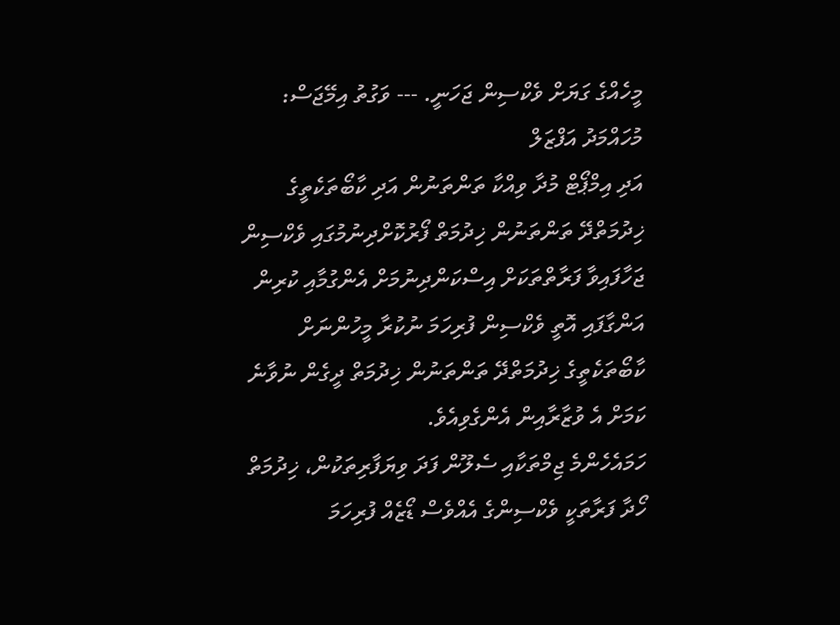މީހެއްގެ ގަޔަށް ވެކްސިން ޖަހަނީ. --- ވަގުތު އިމޭޖަސް: މުހައްމަދު އަފްޒަލް
އަދި އިމްޕޯޓް މުދާ ވިއްކާ ތަންތަނުން އަދި ކާބޯތަކެތީގެ ޚިދުމަތްދޭ ތަންތަނުން ޚިދުމަތް ފޯރުކޮށްދިނުމުގައި ވެކްސިން ޖަހާފައިވާ ފަރާތްތަކަށް އިސްކަންދިނުމަށް އެންގުމާއި ކުރިން އަންގާފައި އޮތީ ވެކްސިން ފުރިހަމަ ނުކުރާ މީހުންނަށް ކާބޯތަކެތީގެ ޚިދުމަތްދޭ ތަންތަނުން ޚިދުމަތް ދީގެން ނުވާނެ ކަމަށް އެ ވުޒާރާއިން އެންގެވިއެވެ.
ހަމައެހެންމެ ޖިމްތަކާއި ސެލޫން ފަދަ ވިޔަފާރިތަކުން، ޚިދުމަތް ހޯދާ ފަރާތަކީ ވެކްސިންގެ އެއްވެސް ޑޯޒެއް ފުރިހަމަ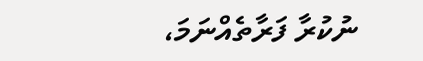ނުކުރާ ފަރާތެއްނަމަ،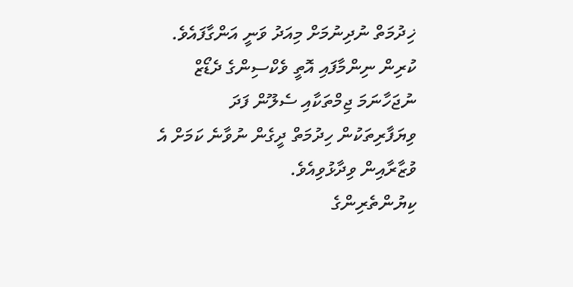ޚިދުމަތް ނުދިނުމަށް މިއަދު ވަނީ އަންގާފައެވެ. ކުރިން ނިންމާފައި އޮތީ ވެކްސިންގެ ދެޑޯޒް ނުޖަހާނަމަ ޖިމްތަކާއި ސެލޫން ފަދަ ވިޔަފާރިތަކުން ހިދުމަތް ދީގެން ނުވާނެ ކަމަށް އެ ވުޒާރާއިން ވިދާޅުވިއެވެ.
ކިޔުންތެރިންގެ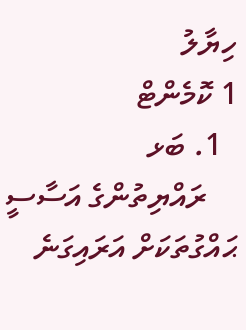ހިޔާލު
1 ކޮމެންޓް
  1. ބަޅ
    ރައްޔިތުންގެ އަސާސީ ޙައްގުތަކަށް އަރައިގަނެ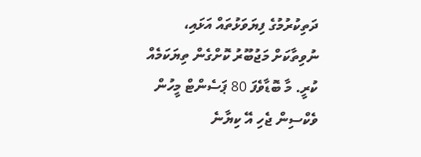ދަތިކުރުމުގެ ފިޔަވަޅުތައް އަޅައި، ނުވިތާކަށް މަޖުބޫރު ކޮށްގެން ތިޔަކަމެއް ކުރީ. މާ ބޮޑާވެފަ 80 ޕަސެންޓް މީހުން ވެކްސިން ޖެހި އޭ ކިޔާނެ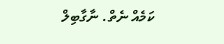ކަމެއް ނެތް. ނާގާބިލް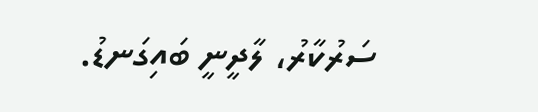ސަރުކާރު، ލާދީނީ ބައިގަނޑު.